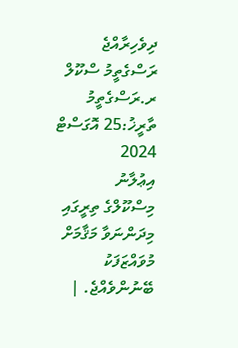ދިވެހިރާއްޖެ
ރަސްގެތީމު ސްކޫލް
ރ.ރަސްގެތީމު
ތާރީޚު:25 އޮގަސްޓް 2024
އިޢުލާނު
މިސްކޫލްގެ ތިރީގައި މިދަންނަވާ މަޤާމަށް މުވައްޒަފަކު ބޭނުންވެއްޖެ. |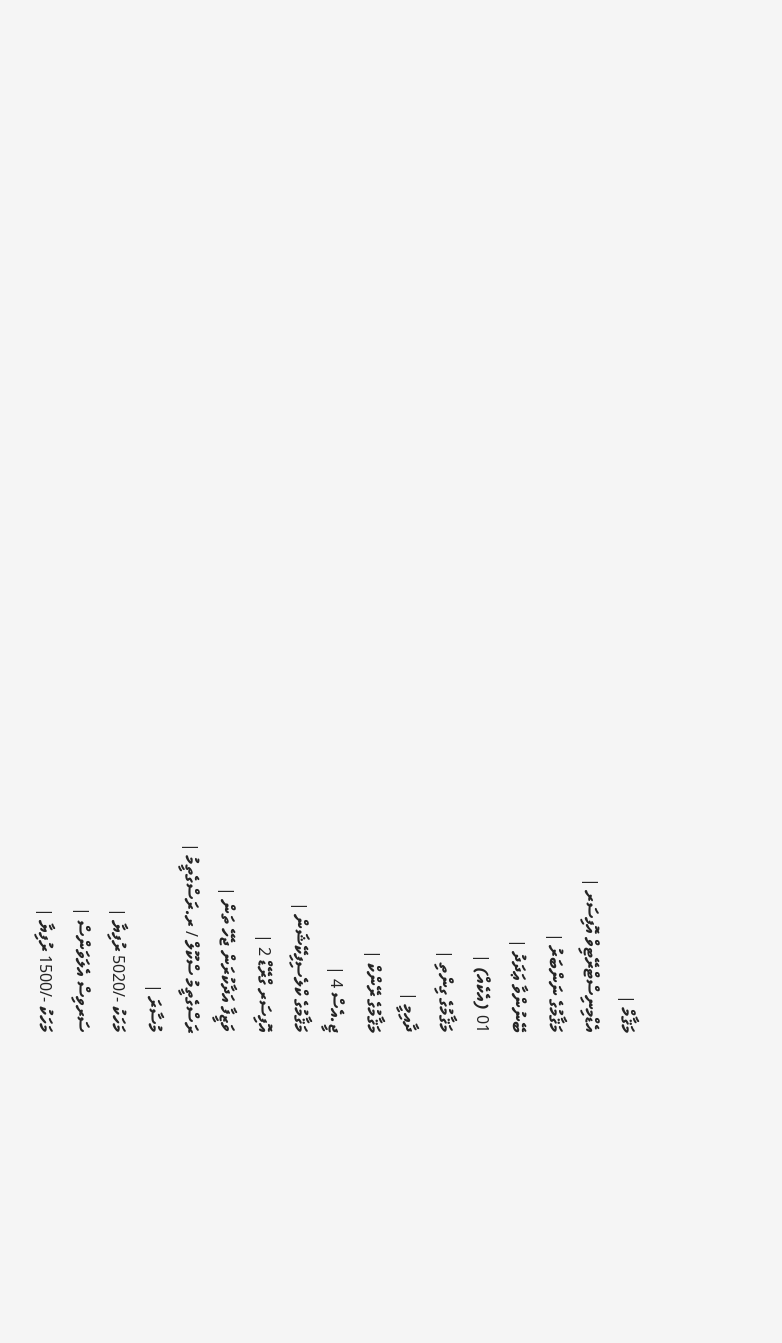މަޤާމް |
އެޑްމިނިސްޓްރޭޓިވް އޮފިސަރ |
މަޤާމުގެ ނަންބަރު |
ބޭނުންވާ ޢަދަދު |
01 (އެކެއް) |
މަޤާމުގެ ގިންތި |
ދާއިމީ |
މަޤާމުގެ ރޭންކް |
ޖީ.އެސް 4 |
މަޤާމުގެ ކްލެސިފިކޭޝަން |
އޮފިސަރ ގްރޭޑް 2 |
ވަޒީފާ އަދާކުރަން ޖެހޭ ތަން |
ރަސްގެތީމު ސްކޫލް / ރ.ރަސްގެތީމު |
މުސާރަ |
މަހަކު -/5020 ރުފިޔާ |
ސަރވިސް އެލަވަންސް |
މަހަކު -/1500 ރުފިޔާ |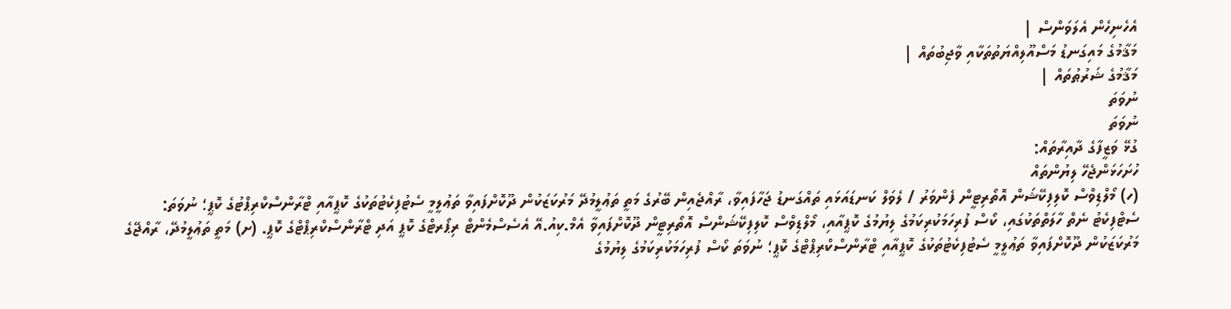އެހެނިހެން އެލަވަންސް |
މަޤާމުގެ މައިގަނޑު މަސްއޫލިއްޔަތުތަކާއި ވާޖިބުތައް |
މަޤާމުގެ ޝަރުޠުތައް |
ނުވަތަ
ނުވަތަ
ގުޅޭ ވަޒީފާގެ ދާއިރާތައް:
ހުށަހަޅަންޖެހޭ ލިޔުންތައް
(ހ) މޯލްޑިވްސް ކޮލިފިކޭޝަން އޮތޯރިޓީން ފެންވަރު / ލެވަލް ކަނޑައަޅައި ތައްގަނޑު ޖަހާފައިވާ، ރާއްޖެއިން ބޭރުގެ މަތީ ތަޢުލީމުދޭ މަރުކަޒަކުން ދޫކޮށްފައިވާ ތަޢުލީމީ ސެޓުފިކެޓުތަކުގެ ކޮޕީއާއި ޓްރާންސްކްރިޕްޓުގެ ކޮޕީ؛ ނުވަތަ: ސެޓްފިކެޓު ނެތް ހާލަތްތަކުގައި، ކޯސް ފުރިހަމަކުރިކަމުގެ ލިޔުމުގެ ކޮޕީއާއި، މޯލްޑިވްސް ކޮލިފިކޭޝަންސް އޮތޯރިޓީން ދޫކޮށްފައިވާ އެމް.ކިއު.އޭ އެސެސްމެންޓް ރިޕޯރޓްގެ ކޮޕީ އަދި ޓްރާންސްކްރިޕްޓްގެ ކޮޕީ. (ށ) މަތީ ތަޢުލީމުދޭ، ރާއްޖޭގެ މަރުކަޒަކުން ދޫކޮށްފައިވާ ތަޢުލީމީ ސެޓުފިކެޓުތަކުގެ ކޮޕީއާއި ޓްރާންސްކްރިޕްޓްގެ ކޮޕީ؛ ނުވަތަ ކޯސް ފުރިހަމަކުރިކަމުގެ ލިޔުމުގެ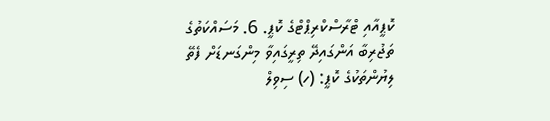ކޮޕީއާއި ޓްރާސްކްރިޕްޓްގެ ކޮޕީ. 6. މަސައްކަތުގެ ތަޖުރިބާ އަންގައިދޭ ތިރީގައިވާ މިންގަނޑަށް ފެތޭ ލިޔުންތަކުގެ ކޮޕީ: (ހ) ސިވިލް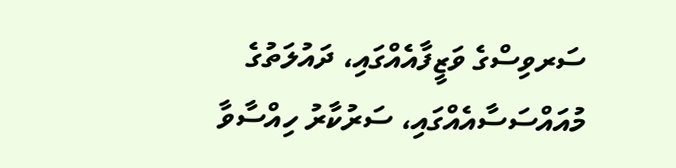ސަރވިސްގެ ވަޒީފާއެއްގައި، ދައުލަތުގެ މުއައްސަސާއެއްގައި، ސަރުކާރު ހިއްސާވާ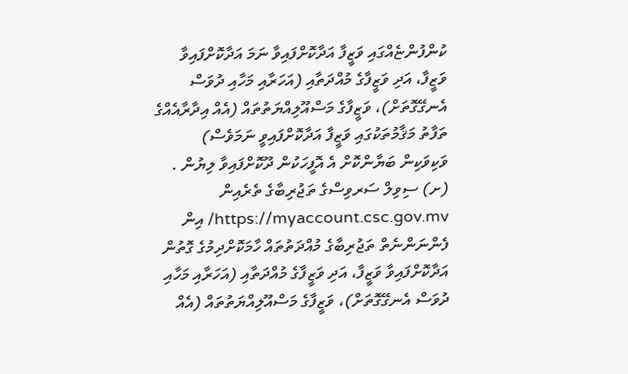ކުންފުންޏެއްގައި ވަޒީފާ އަދާކޮށްފައިވާ ނަމަ އަދާކޮށްފައިވާ ވަޒީފާ، އަދި ވަޒީފާގެ މުއްދަތާއި (އަހަރާއި މަހާއި ދުވަސް އެނގޭގޮތަށް)، ވަޒީފާގެ މަސްއޫލިއްޔަތުތައް (އެއް އިދާރާއެއްގެ ތަފާތު މަޤާމުތަކުގައި ވަޒީފާ އަދާކޮށްފައިވީ ނަމަވެސް) ވަކިވަކިން ބަޔާންކޮށް އެ އޮފީހަކުން ދޫކޮށްފައިވާ ލިޔުން . (ށ) ސިވިލް ސަރވިސްގެ ތަޖުރިބާގެ ތެރެއިން https://myaccount.csc.gov.mv/ އިން ފެންނަންނެތް ތަޖުރިބާގެ މުއްދަތުތައް ހާމަކޮށްދިމުގެ ގޮތުން އަދާކޮށްފައިވާ ވަޒީފާ، އަދި ވަޒީފާގެ މުއްދަތާއި (އަހަރާއި މަހާއި ދުވަސް އެނގޭގޮތަށް)، ވަޒީފާގެ މަސްއޫލިއްޔަތުތައް (އެއް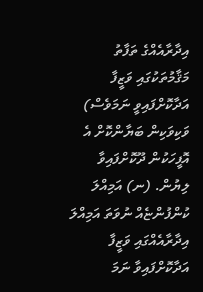އިދާރާއެއްގެ ތަފާތު މަޤާމުތަކުގައި ވަޒީފާ އަދާކޮށްފައިވީ ނަމަވެސް) ވަކިވަކިން ބަޔާންކޮށް އެ އޮފީހަކުން ދޫކޮށްފައިވާ ލިޔުން. (ނ) އަމިއްލަ ކުންފުންޏެއް ނުވަތަ އަމިއްލަ އިދާރާއެއްގައި ވަޒީފާ އަދާކޮށްފައިވާ ނަމަ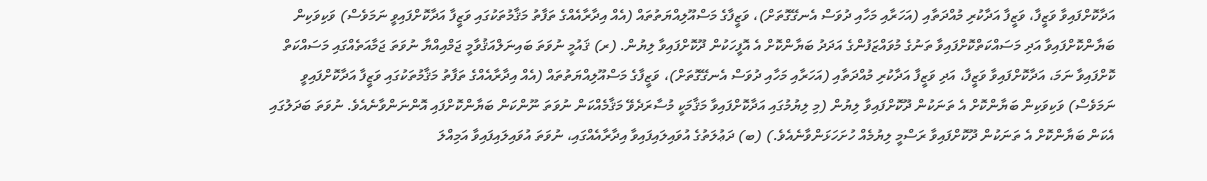އަދާކޮށްފައިވާ ވަޒީފާ، ވަޒީފާ އަދާކުރި މުއްދަތާއި (އަހަރާއި މަހާއި ދުވަސް އެނގޭގޮތަށް)، ވަޒީފާގެ މަސްއޫލިއްޔަތުތައް (އެއް އިދާރާއެއްގެ ތަފާތު މަޤާމުތަކުގައި ވަޒީފާ އަދާކޮށްފައިވީ ނަމަވެސް) ވަކިވަކިން ބަޔާންކޮށްފައިވާ އަދި މަސައްކަތްކޮށްފައިވާ ތަނުގެ މުވައްޒަފުންގެ އަދަދު ބަޔާންކޮށް އެ އޮފީހަކުން ދޫކޮށްފައިވާ ލިޔުން. (ރ) ޤައުމީ ނުވަތަ ބައިނަލްއަޤުވާމީ ޖަމްއިއްޔާ ނުވަތަ ޖަމާއަތެއްގައި މަސައްކަތް ކޮށްފައިވާ ނަމަ، އަދާކޮށްފައިވާ ވަޒީފާ، އަދި ވަޒީފާ އަދާކުރި މުއްދަތާއި (އަހަރާއި މަހާއި ދުވަސް އެނގޭގޮތަށް)، ވަޒީފާގެ މަސްއޫލިއްޔަތުތައް (އެއް އިދާރާއެއްގެ ތަފާތު މަޤާމުތަކުގައި ވަޒީފާ އަދާކޮށްފައިވީ ނަމަވެސް) ވަކިވަކިން ބަޔާންކޮށް އެ ތަނަކުން ދޫކޮށްފައިވާ ލިޔުން (މި ލިޔުމުގައި އަދާކޮށްފައިވާ މަޤާމަކީ މުސާރަދެވޭ މަޤާމެއްކަން ނުވަތަ ނޫންކަން ބަޔާންކޮށްފައި އޮންނަންވާނެއެވެ. ނުވަތަ ބަދަލުގައި އެކަން ބަޔާންކޮށް އެ ތަނަކުން ދޫކޮށްފައިވާ ރަސްމީ ލިޔުމެއް ހުށަހަޅަންވާނެއެވެ.) (ބ) ދަޢުލަތުގެ އުވައިލައިފައިވާ އިދާރާއެއްގައި، ނުވަތަ އުވައިލައިފައިވާ އަމިއްލަ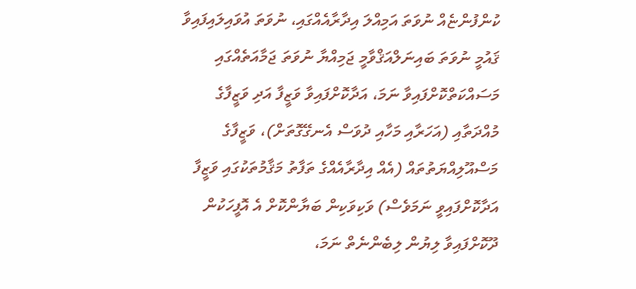ކުންފުންޏެއް ނުވަތަ އަމިއްލަ އިދާރާއެއްގައި، ނުވަތަ އުވައިލައިފައިވާ ޤައުމީ ނުވަތަ ބައިނަލްއަޤްވާމީ ޖަމިއްޔާ ނުވަތަ ޖަމާއަތެއްގައި މަސައްކަތްކޮށްފައިވާ ނަމަ، އަދާކޮށްފައިވާ ވަޒީފާ އަދި ވަޒީފާގެ މުއްދަތާއި (އަހަރާއި މަހާއި ދުވަސް އެނގޭގޮތަށް)، ވަޒީފާގެ މަސްއޫލިއްޔަތުތައް (އެއް އިދާރާއެއްގެ ތަފާތު މަޤާމުތަކުގައި ވަޒީފާ އަދާކޮށްފައިވީ ނަމަވެސް) ވަކިވަކިން ބަޔާންކޮށް އެ އޮފީހަކުން ދޫކޮށްފައިވާ ލިޔުން ލިބެންނެތް ނަމަ،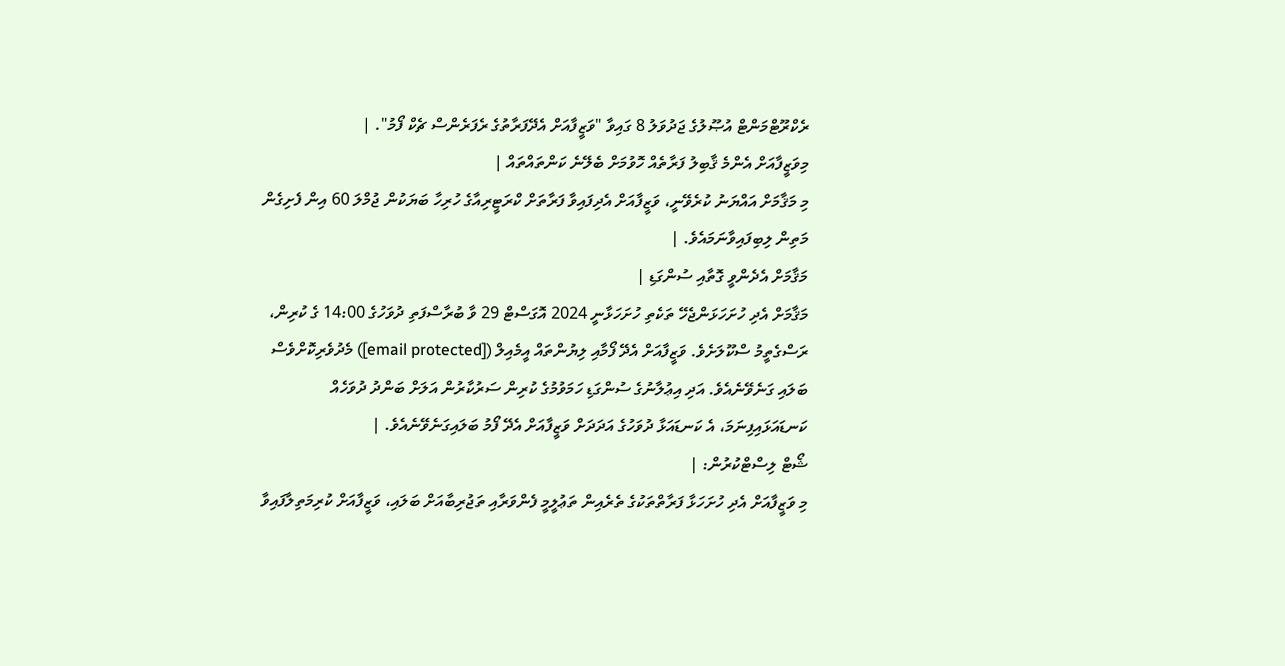ރެކްރޫޓްމަންޓް އުޞޫލުގެ ޖަދުވަލު 8 ގައިވާ "ވަޒީފާއަށް އެދޭފަރާތުގެ ރެފަރެންސް ޗެކް ފޯމު". |
މިވަޒީފާއަށް އެންމެ ޤާބިލު ފަރާތެއް ހޮވުމަށް ބެލޭނެ ކަންތައްތައް |
މި މަޤާމަށް އައްޔަނު ކުރެވޭނީ، ވަޒީފާއަށް އެދިފައިވާ ފަރާތަށް ކްރަޓީރިއާގެ ހުރިހާ ބަޔަކުން ޖުމްލަ 60 އިން ފެށިގެން މަތިން ލިބިފައިވާނަމައެވެ. |
މަޤާމަށް އެދެންވީ ގޮތާއި ސުންގަޑި |
މަޤާމަށް އެދި ހުށަހަޅަންޖެހޭ ތަކެތި ހުށަހަޅާނީ 2024 އޮގަސްޓް 29 ވާ ބުރާސްފަތި ދުވަހުގެ 14:00 ގެ ކުރިން، ރަސްގެތީމު ސްކޫލަށެވެ. ވަޒީފާއަށް އެދޭ ފޯމާއި ލިޔުންތައް އީމެއިލް ([email protected]) މެދުވެރިކޮށްވެސް ބަލައި ގަނެވޭނެއެވެ. އަދި އިޢުލާނުގެ ސުންގަޑި ހަމަވުމުގެ ކުރިން ސަރުކާރުން އަލަށް ބަންދު ދުވަހެއް ކަނޑައަޅައިފިނަމަ، އެ ކަނޑައަޅާ ދުވަހުގެ އަދަދަށް ވަޒީފާއަށް އެދޭ ފޯމު ބަލައިގަނެވޭނެއެވެ. |
ޝޯޓް ލިސްޓްކުރުން: |
މި ވަޒީފާއަށް އެދި ހުށަހަޅާ ފަރާތްތަކުގެ ތެރެއިން ތަޢުލީމީ ފެންވަރާއި ތަޖުރިބާއަށް ބަލައި، ވަޒީފާއަށް ކުރިމަތިލާފައިވާ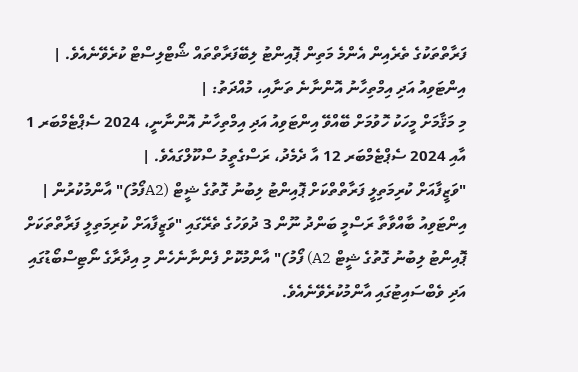ފަރާތްތަކުގެ ތެރެއިން އެންމެ މަތިން ޕޮއިންޓު ލިބޭފަރާތްތައް ޝޯޓްލިސްޓް ކުރެވޭނެއެވެ. |
އިންޓަވިއު އަދި އިމްތިހާނު އޮންނާނެ ތަނާއި، މުއްދަތު: |
މި މަޤާމަށް މީހަކު ހޮވުމަށް ބޭއްވޭ އިންޓަވިއު އަދި އިމްތިހާނު އޮންނާނީ، 2024 ސެޕްޓެމްބަރ 1 އާއި 2024 ސެޕްޓެމްބަރ 12 އާ ދެމެދު، ރަސްގެތީމު ސްކޫލްގައެވެ. |
"ވަޒީފާއަށް ކުރިމަތިލީ ފަރާތްތްކަށް ޕޮއިންޓު ލިބުނު ގޮތުގެ ޝީޓް (A2ފޯމު)" އާންމުކުރުން |
އިންޓަވިއު ބާއްވާތާ ރަސްމީ ބަންދު ނޫން 3 ދުވަހުގެ ތެރޭގައި "ވަޒީފާއަށް ކުރިމަތިލީ ފަރާތްތަކަށް ޕޮއިންޓު ލިބުނު ގޮތުގެ ޝީޓް A2) ފޯމު)" އާންމުކޮށް ފެންނާނެހެން މި އިދާރާގެ ނޯޓިސްބޯޑުގައި އަދި ވެބްސައިޓުގައި އާންމުކުރެވޭނެއެވެ.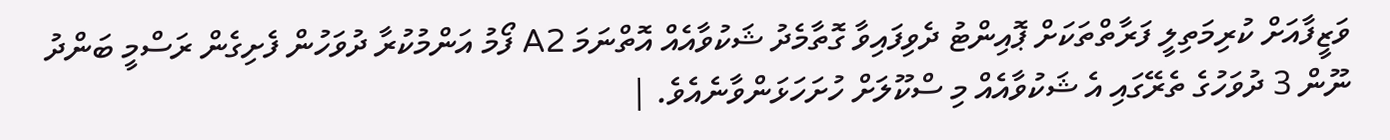ވަޒީފާއަށް ކުރިމަތިލީ ފަރާތްތަކަށް ޕޮއިންޓު ދެވިފައިވާ ގޮތާމެދު ޝަކުވާއެއް އޮތްނަމަ A2 ފޯމު އަންމުކުރާ ދުވަހުން ފެށިގެން ރަސްމީ ބަންދު ނޫން 3 ދުވަހުގެ ތެރޭގައި އެ ޝަކުވާއެއް މި ސްކޫލަށް ހުށަހަޅަންވާނެއެވެ. |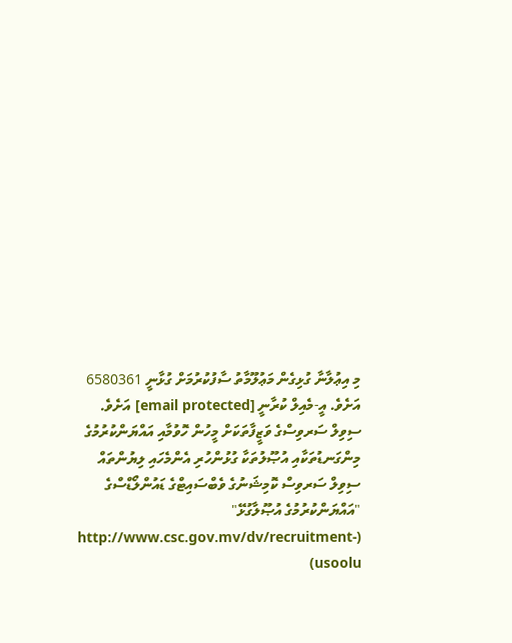މި އިޢުލާނާ ގުޅިގެން މަޢުލޫމާތު ސާފުކުރުމަށް ގުޅާނީ 6580361 އަށެވެ. އީ-މެއިލް ކުރާނީ [email protected] އަށެވެ. ސިވިލް ސަރވިސްގެ ވަޒީފާތަކަށް މީހުން ހޮވުމާއި އައްޔަންކުރުމުގެ މިންގަނޑުތަކާއި އުޞޫލުތަކާ ގުޅުންހުރި އެންމެހައި ލިޔުންތައް ސިވިލް ސަރވިސް ކޮމިޝަނުގެ ވެބްސައިޓްގެ ޑައުންލޯޑްސްގެ "އައްޔަންކުރުމުގެ އުޞޫލާގުޅޭ" (http://www.csc.gov.mv/dv/recruitment-usoolu)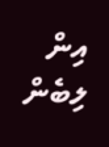އިން ލިބެން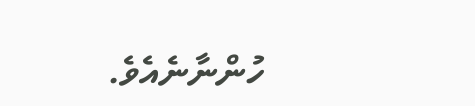ހުންނާނެއެވެ.